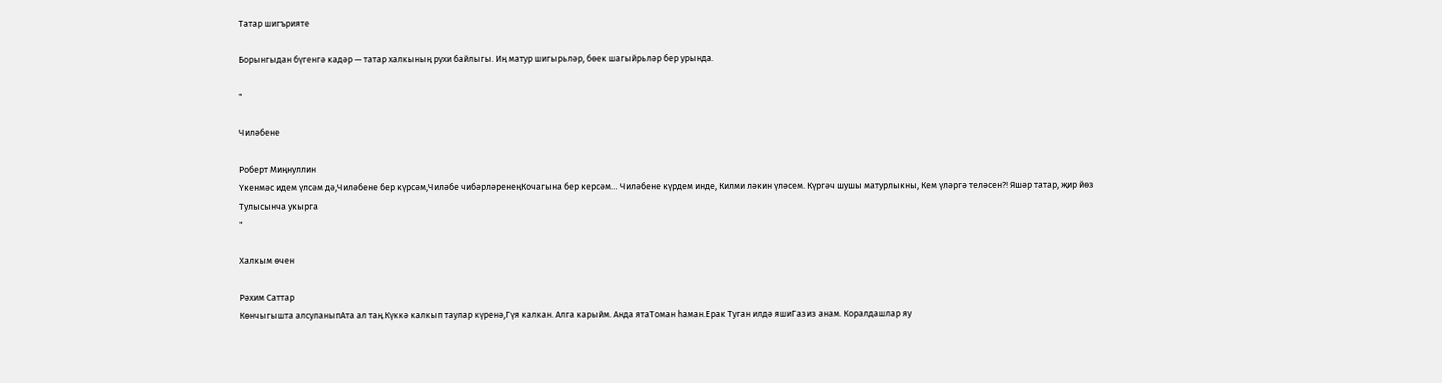Татар шигърияте

Борынгыдан бүгенгә кадәр — татар халкының рухи байлыгы. Иң матур шигырьләр, бөек шагыйрьләр бер урында.

"

Чиләбене

Роберт Миңнуллин
Үкенмәс идем үлсәм дә,Чиләбене бер күрсәм,Чиләбе чибәрләренеңКочагына бер керсәм… Чиләбене күрдем инде, Килми ләкин үләсем. Күргәч шушы матурлыкны, Кем үләргә теләсен?! Яшәр татар, җир йөз
Тулысынча укырга
"

Халкым өчен

Рәхим Саттар
Көнчыгышта алсуланыпАта ал таң.Күккә калкып таулар күренә,Гүя калкан. Алга карыйм. Анда ятаТоман һаман.Ерак Туган илдә яшиГазиз анам. Коралдашлар яу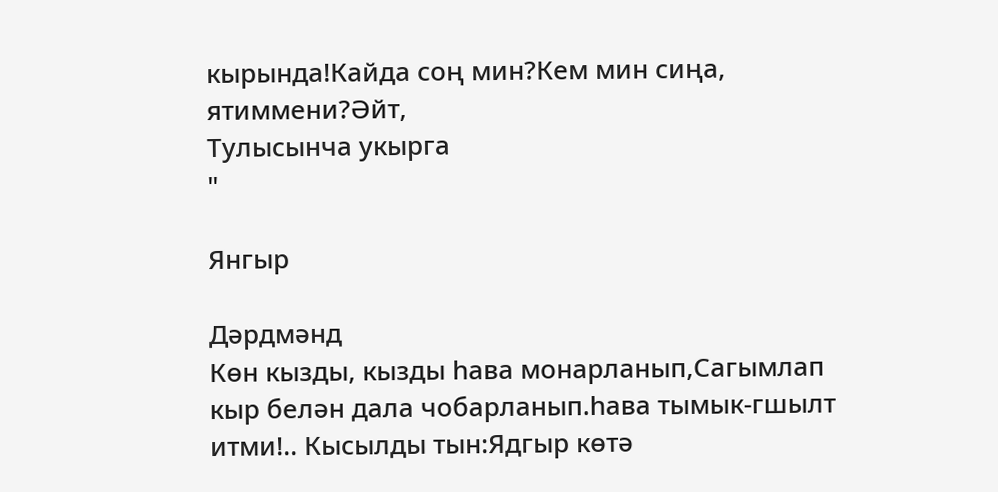кырында!Кайда соң мин?Кем мин сиңа, ятиммени?Әйт,
Тулысынча укырга
"

Янгыр

Дәрдмәнд
Көн кызды, кызды һава монарланып,Сагымлап кыр белән дала чобарланып.һава тымык-гшылт итми!.. Кысылды тын:Ядгыр көтә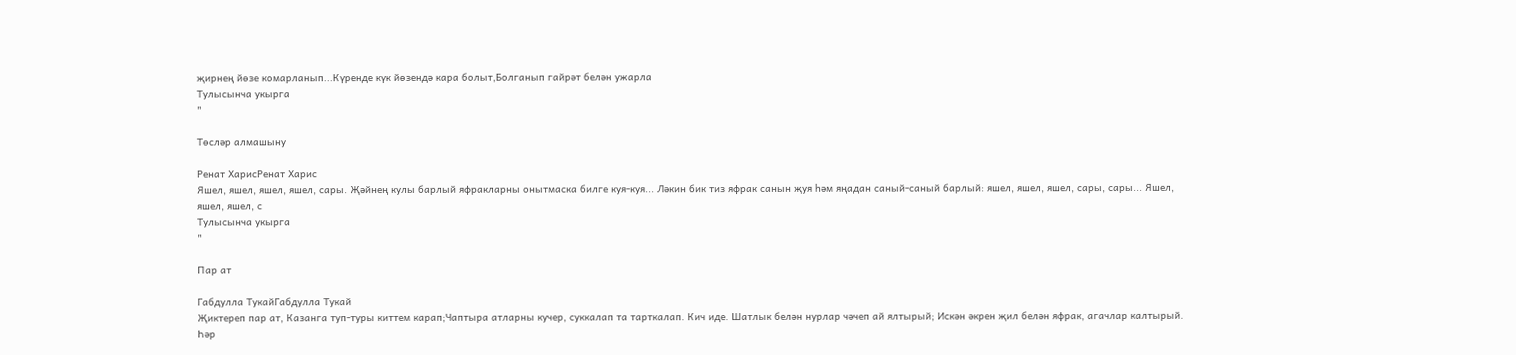җирнең йөзе комарланып...Күренде күк йөзендә кара болыт,Болганып гайрәт белән ужарла
Тулысынча укырга
"

Төсләр алмашыну

Ренат ХарисРенат Харис
Яшел, яшел, яшел, яшел, сары. Җәйнең кулы барлый яфракларны онытмаска билге куя-куя... Ләкин бик тиз яфрак санын җуя һәм яңадан саный-саный барлый: яшел, яшел, яшел, сары, сары... Яшел, яшел, яшел, с
Тулысынча укырга
"

Пар ат

Габдулла ТукайГабдулла Тукай
Җиктереп пар ат, Казанга туп-туры киттем карап;Чаптыра атларны кучер, суккалап та тарткалап. Кич иде. Шатлык белән нурлар чәчеп ай ялтырый; Искән әкрен җил белән яфрак, агачлар калтырый. Һәр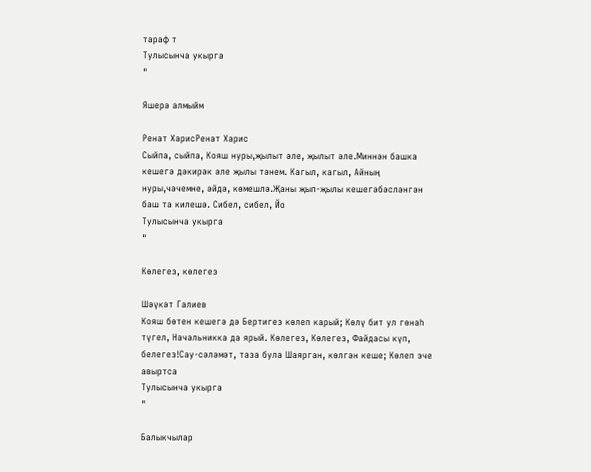тараф т
Тулысынча укырга
"

Яшерә алмыйм

Ренат ХарисРенат Харис
Сыйпа, сыйпа, Кояш нуры,җылыт әле, җылыт әле.Миннән башка кешегә дәкирәк әле җылы тәнем. Кагыл, кагыл, Айның нуры,чәчемне, әйдә, көмешлә.Җаны җып-җылы кешегәбәсләнгән баш та килешә. Сибел, сибел, Йо
Тулысынча укырга
"

Көлегез, көлегез

Шәүкәт Галиев
Кояш бөтен кешегә дә Бертигез көлеп карый; Көлү бит ул гөнаһ түгел, Начальникка да ярый. Көлегез, Көлегез, Файдасы күп, белегез!Сау-сәләмәт, таза була Шаярган, көлгән кеше; Көлеп эче авыртса
Тулысынча укырга
"

Балыкчылар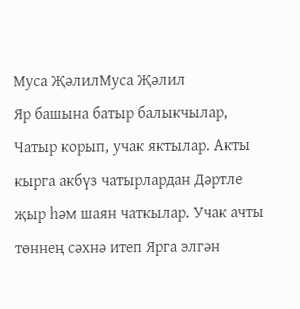Муса ҖәлилМуса Җәлил
Яр башына батыр балыкчылар, Чатыр корып, учак яктылар. Акты кырга акбүз чатырлардан Дәртле җыр һәм шаян чаткылар. Учак ачты төннең сәхнә итеп Ярга элгән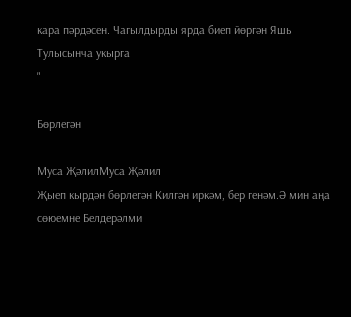кара пәрдәсен. Чагылдырды ярда биеп йөргән Яшь
Тулысынча укырга
"

Бөрлегән

Муса ҖәлилМуса Җәлил
Җыеп кырдән бөрлегән Килгән иркәм, бер генәм.Ә мин аңа сөюемне Белдерәлми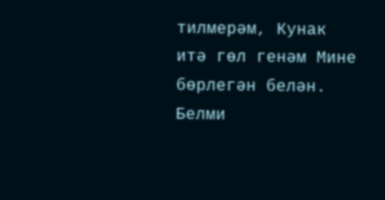тилмерәм, Кунак итә гөл генәм Мине бөрлегән белән. Белми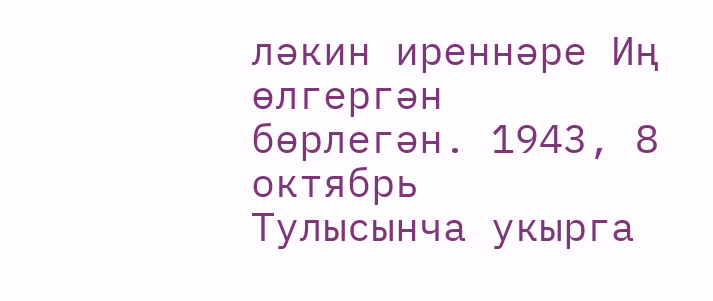ләкин иреннәре Иң өлгергән бөрлегән. 1943, 8 октябрь
Тулысынча укырга